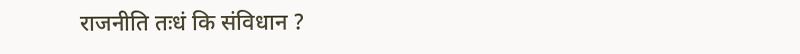राजनीति तःधं कि संविधान ?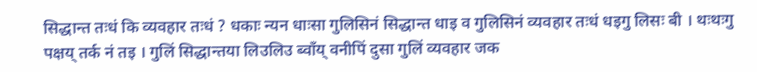सिद्धान्त तःधं कि व्यवहार तःधं ? धकाः न्यन धाःसा गुलिसिनं सिद्धान्त धाइ व गुलिसिनं व्यवहार तःधं धइगु लिसः बी । थःथःगु पक्षय् तर्क नं तइ । गुलिं सिद्धान्तया लिउलिउ ब्वाँय् वनीपिं दुसा गुलिं व्यवहार जक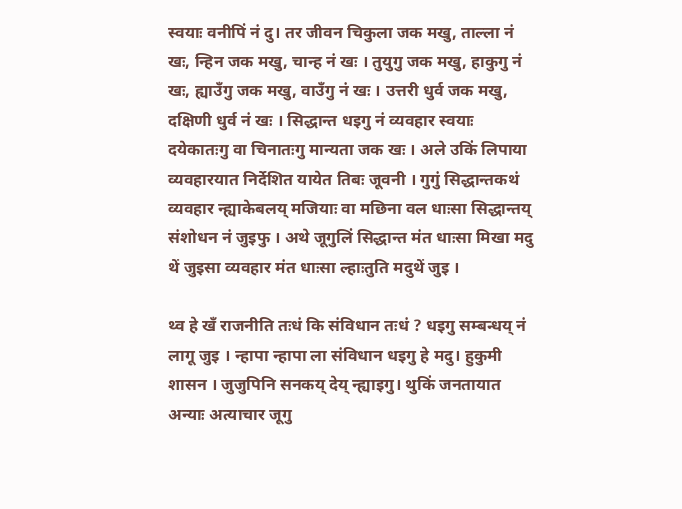स्वयाः वनीपिं नं दु। तर जीवन चिकुला जक मखु, ताल्ला नं खः, न्हिन जक मखु, चान्ह नं खः । तुयुगु जक मखु, हाकुगु नं खः, ह्याउँगु जक मखु, वाउँगु नं खः । उत्तरी धुर्व जक मखु, दक्षिणी धुर्व नं खः । सिद्धान्त धइगु नं व्यवहार स्वयाः दयेकातःगु वा चिनातःगु मान्यता जक खः । अले उकिं लिपाया व्यवहारयात निर्देशित यायेत तिबः जूवनी । गुगुं सिद्धान्तकथं व्यवहार न्ह्याकेबलय् मजियाः वा मछिना वल धाःसा सिद्धान्तय् संशोधन नं जुइफु । अथे जूगुलिं सिद्धान्त मंत धाःसा मिखा मदु थें जुइसा व्यवहार मंत धाःसा ल्हाःतुति मदुथें जुइ ।

थ्व हे खँ राजनीति तःधं कि संविधान तःधं ? धइगु सम्बन्धय् नं लागू जुइ । न्हापा न्हापा ला संविधान धइगु हे मदु। हुकुमी शासन । जुजुपिनि सनकय् देय् न्ह्याइगु। थुकिं जनतायात अन्याः अत्याचार जूगु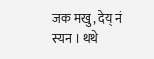जक मखु, देय् नं स्यन । थथे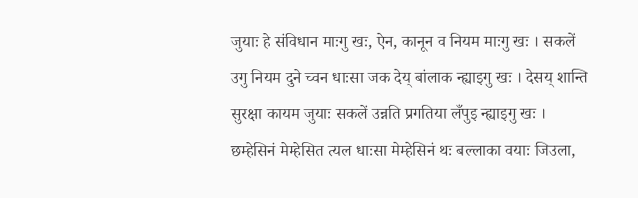जुयाः हे संविधान माःगु खः, ऐन, कानून व नियम माःगु खः । सकलें उगु नियम दुने च्वन धाःसा जक देय् बांलाक न्ह्याइगु खः । देसय् शान्ति सुरक्षा कायम जुयाः सकलें उन्नति प्रगतिया लँपुइ न्ह्याइगु खः । छम्हेसिनं मेम्हेसित त्यल धाःसा मेम्हेसिनं थः बल्लाका वयाः जिउला,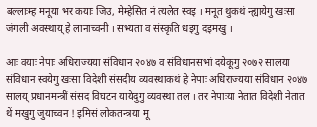बल्लाःम्ह मनूया भर कयाः जिउ, मेम्हेसित नं त्यलेत स्वइ । मनूत थुकथं न्ह्यायेगु खःसा जंगली अवस्थाय् हे लानाच्वनी । सभ्यता व संस्कृति धइगु दइमखु ।

आः वयाः नेपाः अधिराज्यया संविधान २०४७ व संविधानसभां दयेकूगु २०७२ सालया संविधान स्वयेगु खःसा विदेशी संसदीय व्यवस्थाकथं हे नेपाः अधिराज्यया संविधान २०४७ सालय् प्रधानमन्त्रीं संसद विघटन यायेदुगु व्यवस्था तल । तर नेपाःया नेतात विदेशी नेतात थें मखुगु जुयाच्वन ! इमिसं लोकतन्त्रया मू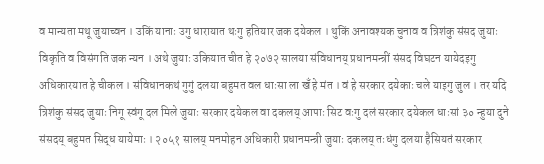व मान्यता मथू जुयाच्वन । उकिं यानाः उगु धारायात थःगु हतियार जक दयेकल । थुकिं अनावश्यक चुनाव व त्रिशंकु संसद जुयाः विकृति व विसंगति जक न्यन । अथे जुयाः उकियात चीत हे २०७२ सालया संविधानय् प्रधानमन्त्रीं संसद विघटन यायेदइगु अधिकारयात हे चीकल । संविधानकथं गुगुं दलया बहुमत वल धाःसा ला खँ हे मंत । वं हे सरकार दयेकाः चले याइगु जुल । तर यदि त्रिशंकु संसद जुयाः निगू स्वंगू दल मिले जुयाः सरकार दयेकल वा दकलय् आपाः सिट वःगु दलं सरकार दयेकल धाःसां ३० न्हुया दुने संसदय् बहुमत सिद्ध यायेमाः । २०५१ सालय् मनमोहन अधिकारी प्रधानमन्त्री जुयाः दकलय् तःधंगु दलया हैसियतं सरकार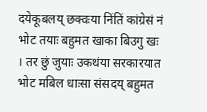दयेकूबलय् छक्वःया निंतिं कांग्रेसं नं भोट तयाः बहुमत खाका बिउगु खः । तर छुं जुयाः उकथंया सरकारयात भोट मबिल धाःसा संसदय् बहुमत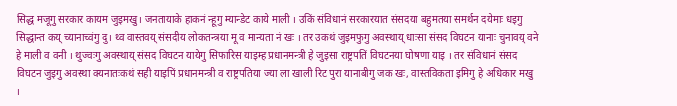सिद्ध मजूगु सरकार कायम जुइमखु। जनतायाके हाकनं न्हूगु म्यान्डेट काये माली । उकिं संविधानं सरकारयात संसदया बहुमतया समर्थन दयेमाः धइगु सिद्धान्त कय् च्यानाच्वंगु दु। थ्व वास्तवय् संसदीय लोकतन्त्रया मू व मान्यता नं खः । तर उकथं जुइमफुगु अवस्थाय् धाःसा संसद विघटन यानाः चुनावय् वने हे माली व वनी । थुज्वःगु अवस्थाय् संसद विघटन यायेगु सिफारिस याइम्ह प्रधानमन्त्री हे जुइसा राष्ट्रपतिं विघटनया घोषणा याइ । तर संविधानं संसद विघटन जुइगु अवस्था क्यनातःकथं सही याइपिं प्रधानमन्त्री व राष्ट्रपतिया ज्या ला खाली रिट पुरा यानाबीगु जक खः, वास्तविकता इमिगु हे अधिकार मखु ।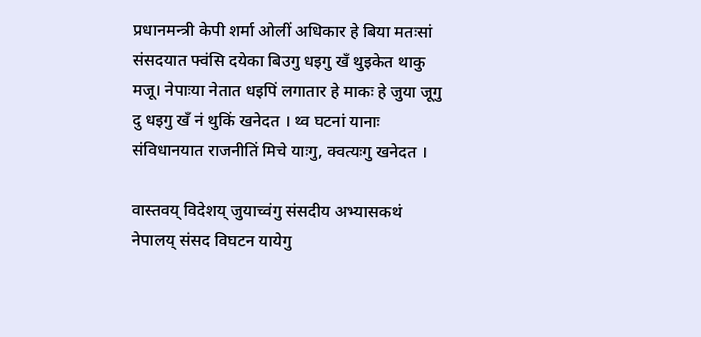प्रधानमन्त्री केपी शर्मा ओलीं अधिकार हे बिया मतःसां संसदयात फ्वंसि दयेका बिउगु धइगु खँ थुइकेत थाकु मजू। नेपाःया नेतात धइपिं लगातार हे माकः हे जुया जूगु दु धइगु खँ नं थुकिं खनेदत । थ्व घटनां यानाः संविधानयात राजनीतिं मिचे याःगु, क्वत्यःगु खनेदत ।

वास्तवय् विदेशय् जुयाच्वंगु संसदीय अभ्यासकथं नेपालय् संसद विघटन यायेगु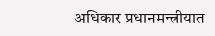अधिकार प्रधानमन्त्रीयात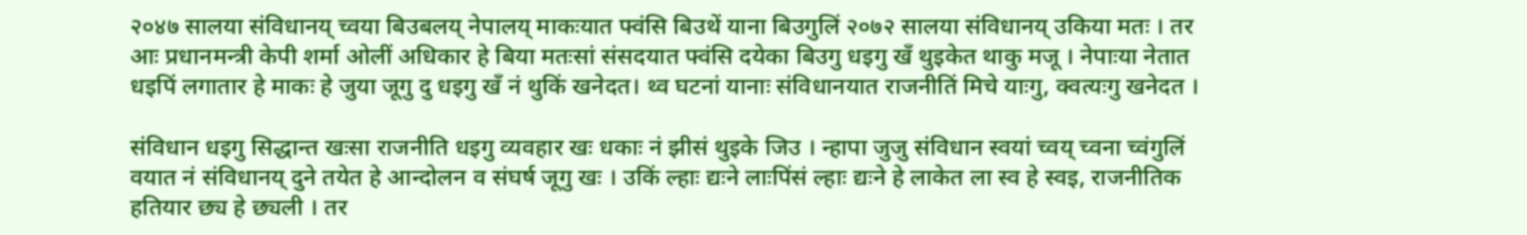२०४७ सालया संविधानय् च्वया बिउबलय् नेपालय् माकःयात फ्वंसि बिउथें याना बिउगुलिं २०७२ सालया संविधानय् उकिया मतः । तर आः प्रधानमन्त्री केपी शर्मा ओलीं अधिकार हे बिया मतःसां संसदयात फ्वंसि दयेका बिउगु धइगु खँ थुइकेत थाकु मजू । नेपाःया नेतात धइपिं लगातार हे माकः हे जुया जूगु दु धइगु खँ नं थुकिं खनेदत। थ्व घटनां यानाः संविधानयात राजनीतिं मिचे याःगु, क्वत्यःगु खनेदत ।

संविधान धइगु सिद्धान्त खःसा राजनीति धइगु व्यवहार खः धकाः नं झीसं थुइके जिउ । न्हापा जुजु संविधान स्वयां च्वय् च्वना च्वंगुलिं वयात नं संविधानय् दुने तयेत हे आन्दोलन व संघर्ष जूगु खः । उकिं ल्हाः द्यःने लाःपिंसं ल्हाः द्यःने हे लाकेत ला स्व हे स्वइ, राजनीतिक हतियार छ्य हे छ्यली । तर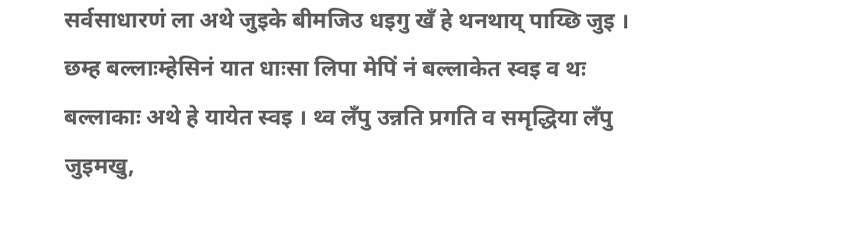सर्वसाधारणं ला अथे जुइके बीमजिउ धइगु खँ हे थनथाय् पाय्छि जुइ । छम्ह बल्लाःम्हेसिनं यात धाःसा लिपा मेपिं नं बल्लाकेत स्वइ व थः बल्लाकाः अथे हे यायेत स्वइ । थ्व लँपु उन्नति प्रगति व समृद्धिया लँपु जुइमखु,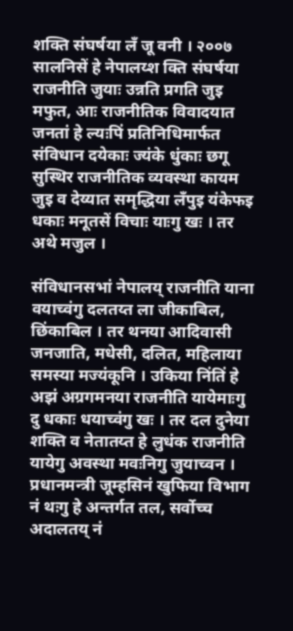शक्ति संघर्षया लँ जू वनी । २००७ सालनिसें हे नेपालय्श क्ति संघर्षया राजनीति जुयाः उन्नति प्रगति जुइ मफुत, आः राजनीतिक विवादयात जनतां हे ल्यःपिं प्रतिनिधिमार्फत संविधान दयेकाः ज्यंके धुंकाः छगू सुस्थिर राजनीतिक व्यवस्था कायम जुइ व देय्यात समृद्धिया लँपुइ यंकेफइ धकाः मनूतसें विचाः याःगु खः । तर अथे मजुल ।

संविधानसभां नेपालय् राजनीति याना वयाच्वंगु दलतय्त ला जीकाबिल, छिंकाबिल । तर थनया आदिवासी जनजाति, मधेसी, दलित, महिलाया समस्या मज्यंकूनि । उकिया निंतिं हे अझं अग्रगमनया राजनीति यायेमाःगु दु धकाः धयाच्वंगु खः । तर दल दुनेया शक्ति व नेतातय्त हे लुधंक राजनीति यायेगु अवस्था मवःनिगु जुयाच्वन । प्रधानमन्त्री जूम्हसिनं खुफिया विभाग नं थःगु हे अन्तर्गत तल, सर्वोच्च अदालतय् नं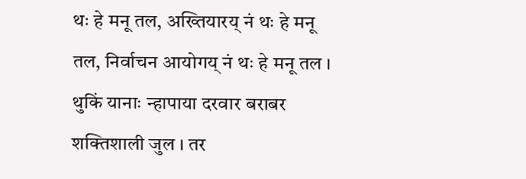थः हे मनू तल, अख्तियारय् नं थः हे मनू तल, निर्वाचन आयोगय् नं थः हे मनू तल । थुकिं यानाः न्हापाया दरवार बराबर शक्तिशाली जुल । तर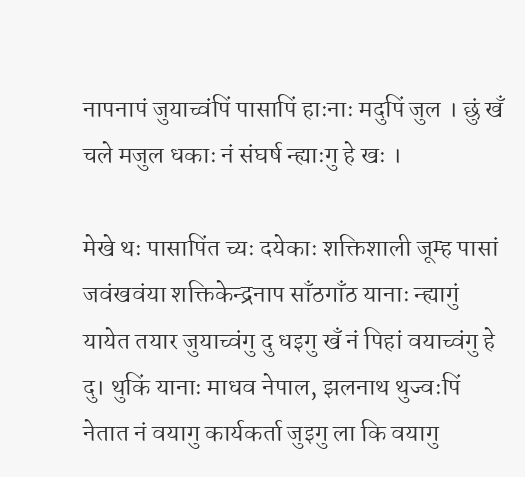नापनापं जुयाच्वंपिं पासापिं हाःनाः मदुपिं जुल । छुं खँ चले मजुल धकाः नं संघर्ष न्ह्याःगु हे खः ।

मेखे थः पासापिंत च्यः दयेकाः शक्तिशाली जूम्ह पासां जवंखवंया शक्तिकेन्द्रनाप साँठगाँठ यानाः न्ह्यागुं यायेत तयार जुयाच्वंगु दु धइगु खँ नं पिहां वयाच्वंगु हे दु। थुकिं यानाः माधव नेपाल, झलनाथ थुज्वःपिं नेतात नं वयागु कार्यकर्ता जुइगु ला कि वयागु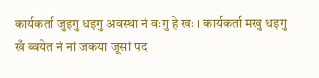कार्यकर्ता जुइगु धइगु अवस्था नं वःगु हे खः । कार्यकर्ता मखु धइगु खँ ब्वयेत नं नां जकया जूसां पद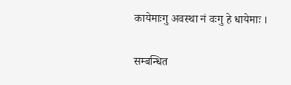कायेमाःगु अवस्था नं वःगु हे धायेमाः ।

सम्बन्धित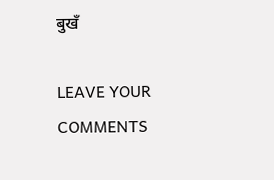बुखँ

LEAVE YOUR COMMENTS